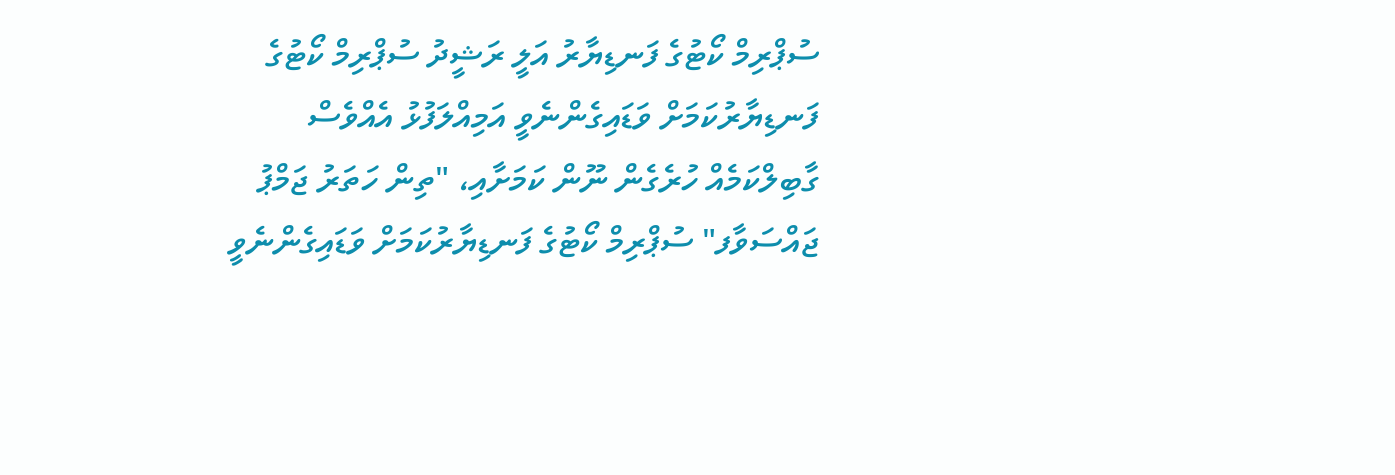ސުޕްރިމް ކޯޓުގެ ފަނޑިޔާރު އަލީ ރަޝީދު ސުޕްރިމް ކޯޓުގެ ފަނޑިޔާރުކަމަށް ވަޑައިގެންނެވީ އަމިއްލަފުޅު އެއްވެސް ގާބިލްކަމެއް ހުރެގެން ނޫން ކަމަށާއި، "ތިން ހަތަރު ޖަމްޕު ޖައްސަވާފ" ސުޕްރިމް ކޯޓުގެ ފަނޑިޔާރުކަމަށް ވަޑައިގެންނެވީ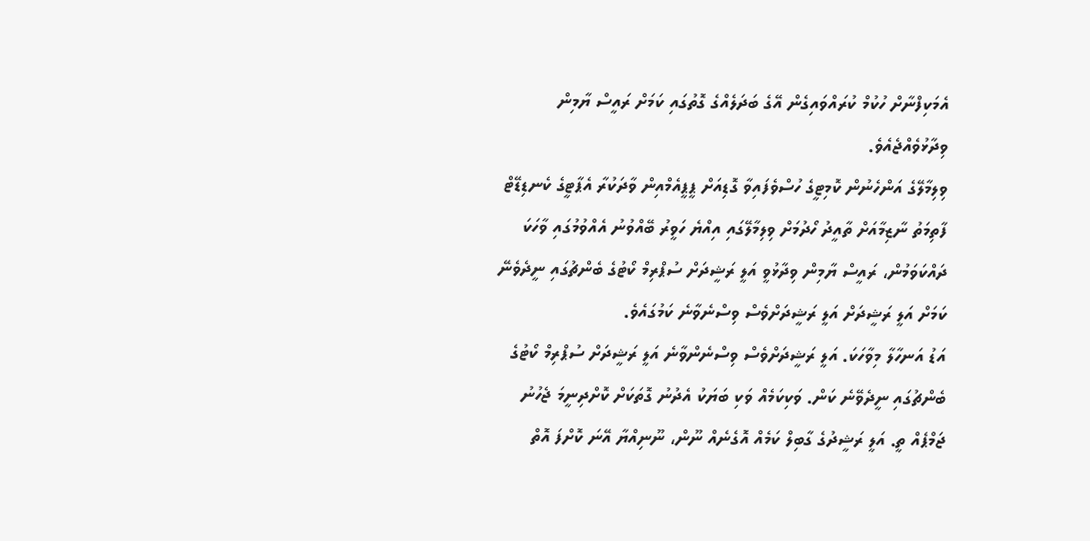އެމަކިފްނާށް ހުކުމް ކުރައްވައިގެން އޭގެ ބަދަލެއްގެ ގޮތުގައި ކަމަށް ރައީސް ޔާމިން ވިދާޅުވެއްޖެއެވެ.
ވިލިމާލޭގެ އަންހެނުން ކޮމިޓީގެ ހުސްވެފައިވާ ގޮޑިއަށް ޕީޕީއެމްއިން ވާދަކުރާ އެޕާޓީގެ ކެނޑިޑޭޓް ފާތިމަތު ނާޒިމާއަށް ތާއީދު ހޯދުމަށް ވިލިމާލޭގައި އިއްޔެ ހަވީރު ބޭއްވުނު އެއްވުމުގައި ވާހަކަ ދައްކަވަމުން، ރައީސް ޔާމިން ވިދާޅުވީ އަލީ ރަޝީދަށް ސުޕްރިމް ކޯޓުގެ ބެންޗުގައި ނީދެވެނޭ ކަމަށް އަލީ ރަޝީދަށް އަލީ ރަޝީދަށްވެސް ވިސްނެވާނެ ކަމުގައެވެ.
އަޑު އަނހާލާ މިވާހަކަ. އަލީ ރަޝީދަށްވެސް ވިސްނެންވާނެ އަލީ ރަޝީދަށް ސުޕްރިމް ކޯޓުގެ ބެންޗުގައި ނީދެވޭނެ ކަން. ވަކިކަމެއް ވަކި ބަޔަކު އެދުނު ގޮތަކަށް ކޮށްދިނީމަ ޖެހުނު ޖަމްޕެއް ތީ. އަލީ ރަޝީދުގެ ގާބިލް ކަމެއް އޮގެނެއް ނޫން، ނޫނިއްޔާ އޭނަ ކޮށްފަ އޮތް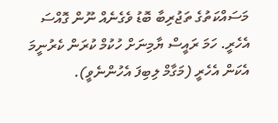މަސައްކަތުގެ ތަޖުރިބާ ބޮޑު ވެގެނެއް ނޫން ގޮއްސަ އެހެރީ. ހަމަ ރައީސް ޔާމިނަށް ހުކުމް ކުރަން ކެރުނީމަ އެކަން އެހެރީ (މަގާމް ލިބިފަ އެހުންނެވީ).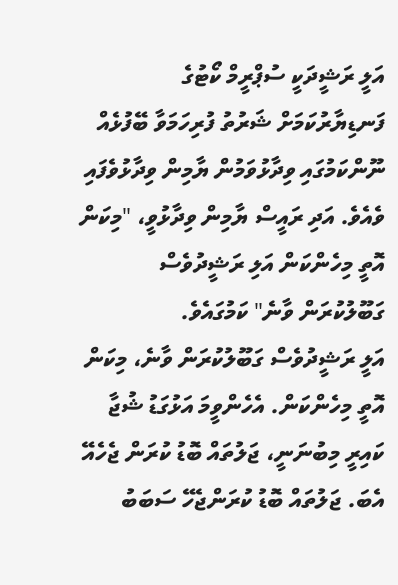އަލީ ރަޝީދަކީ ސުޕްރީމް ކޯޓުގެ ފަނޑިޔާރުކަމަށް ޝަރުތު ފުރިހަމަވާ ބޭފުޅެއް ނޫންކަމުގައި ވިދާޅުވަމުން ޔާމިން ވިދާޅުވެފައި ވެއެވެ. އަދި ރައީސް ޔާމިން ވިދާޅުވީ، "މިކަން އޮތީ މިހެންކަން އަލި ރަޝީދުވެސް ގަބޫލުކުރަން ވާނެ" ކަމުގައެވެ.
އަލީ ރަޝީދުވެސް ގަބޫލުކުރަން ވާނެ، މިކަން އޮތީ މިހެންކަން. އެހެންވީމަ އަޅުގަޑު ޝުޖާ ކައިރީ މިބުނަނީ، ޖަލުތައް ބޮޑު ކުރަން ޖެހެއޭ އެބަ. ޖަލުތައް ބޮޑު ކުރަންޖެހޭ ސަބަބު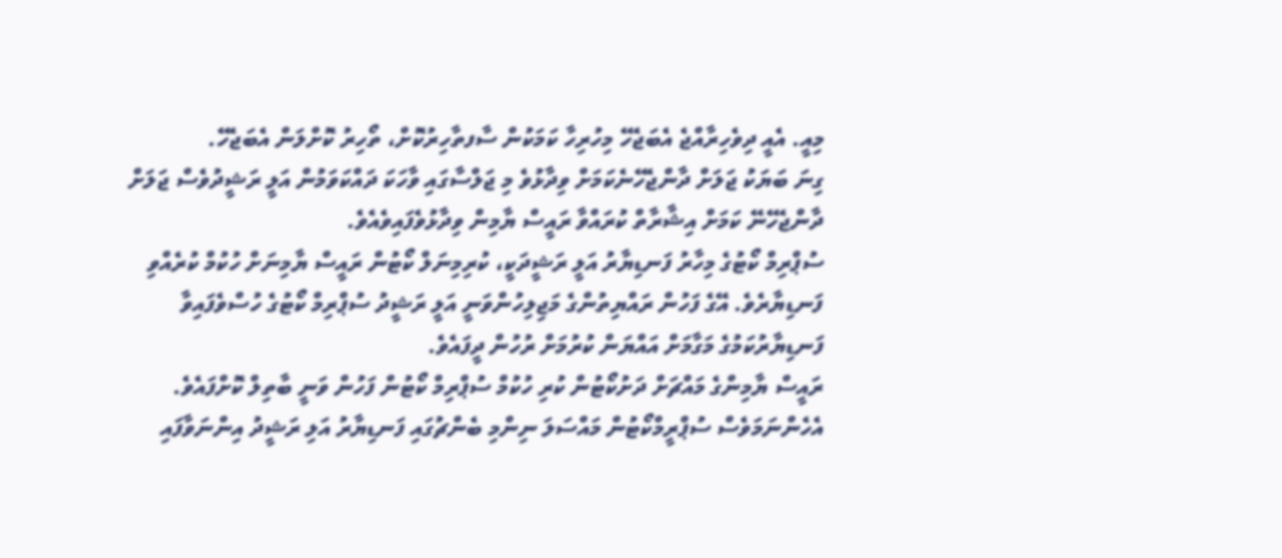މިއީ. އެއީ ދިވެހިރާއްޖެ އެބަޖެހޭ މިހުރިހާ ކަމަކުން ސާފތާހިރުކޮށް، ތޯހިރު ކޮށްލަން އެބަޖެހޭ.
ގިނަ ބަޔަކު ޖަލަށް ދާންޖެހޭނެކަމަށް ވިދާޅުވެ މި ޖަލްސާގައި ވާހަކަ ދައްކަވަމުން އަލީ ރަޝީދުވެސް ޖަލަށް ދާންޖެހޭނޭ ކަމަށް އިޝާރާތް ކުރައްވާ ރައީސް ޔާމިން ވިދާޅުވެފައިވެއެވެ.
ސުޕްރިމް ކޯޓުގެ މިހާރު ފަނޑިޔާރު އަލީ ރަޝީދަކީ، ކުރިމިނަލް ކޯޓުން ރައީސް ޔާމިނަށް ހުކުމް ކުރެއްވި ފަނޑިޔާރެވެ. އޭގެ ފަހުން ރައްޔިތުންގެ މަޖިލިހުންވަނީ އަލީ ރަޝީދު ސުޕްރިމް ކޯޓުގެ ހުސްވެފައިވާ ފަނޑިޔާރުކަމުގެ މަގާމަށް އައްޔަން ކުރުމަށް ރުހުން ދީފައެވެ.
ރައީސް ޔާމިންގެ މައްޗަށް ދަށުކޯޓުން ކުރި ހުކުމް ސުޕްރިމް ކޯޓުން ފަހުން ވަނީ ބާތިލް ކޮށްފައެވެ. އެހެންނަމަވެސް ސުޕްރީމްކޯޓުން މައްސަލަ ނިންމި ބެންޗުގައި ފަނޑިޔާރު އަލި ރަޝީދު އިންނަވާފައި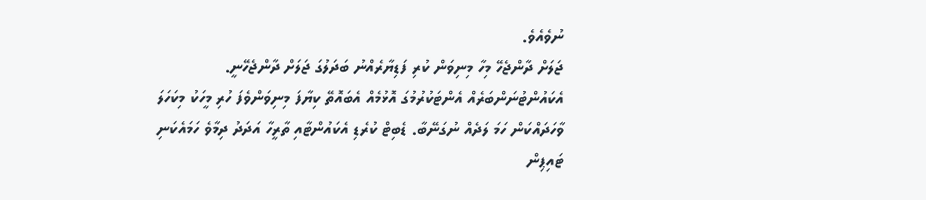ނުވެއެވެ.
ޖަލަށް ދާންޖެހޭ މިހާ މިނިވަން ކުރި ފަޑިޔާރެއްނު ބަދަލުގަ ޖަލަށް ދާންޖެހޭނީ. އެކައުންޓުނަންބަރެއް އެންޓަކުރުމުގަ އޮޅުމެއް އެބައޮތޭ ކިޔާފަ މިނިވަންވެފަ ހުރި މީހަކު މިކަހަލަ ވާހަދައްކަން ހަމަ ލަދެއް ނުގަނޭބާ. ޑެބިޓް ކުރެޑި އެކައުންޓާއި ތާރީހާ އަދަދު ދިމާވެ ހަމައެކަނި ޓައިޕިން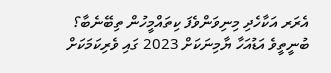އެރަރ އަކާހެދި މިނިވަންވެފަ ކިތައްމީހުން ތިބޭނެބާ؟
ބުނީތީވެ އަޑުއަހާ ޔާމިނަކަށް 2023 ގައި ވެރިކަމަކަށް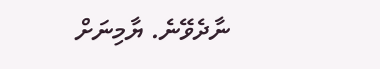ނާދެވޭނެ. ޔާމިނަށް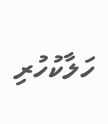ހަލާކުހުރި